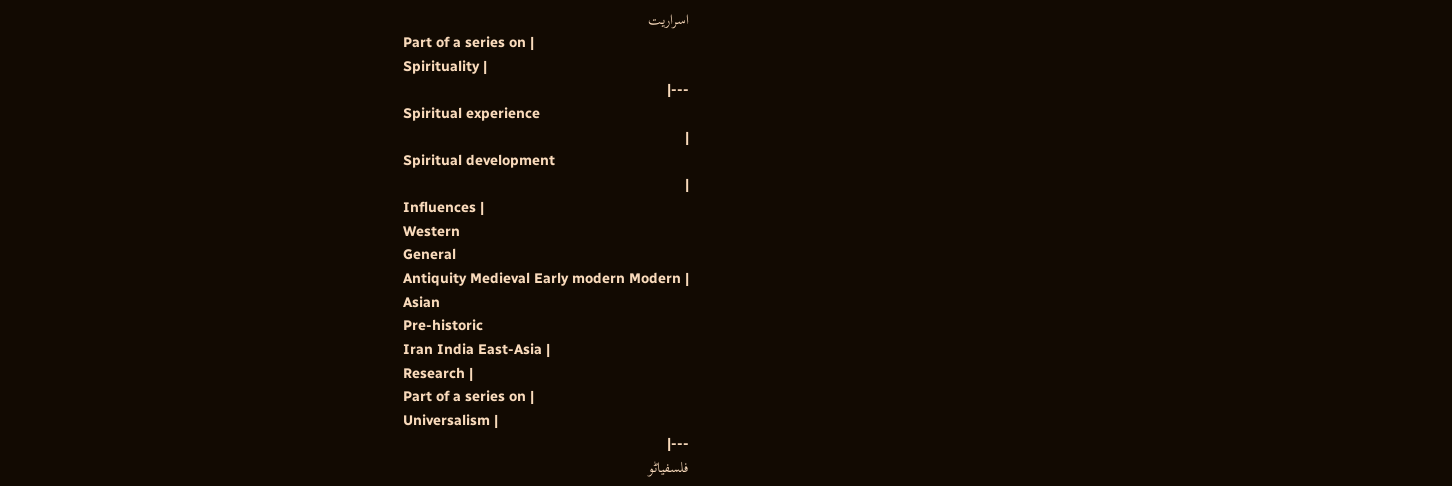اسراريت
Part of a series on |
Spirituality |
---|
Spiritual experience
|
Spiritual development
|
Influences |
Western
General
Antiquity Medieval Early modern Modern |
Asian
Pre-historic
Iran India East-Asia |
Research |
Part of a series on |
Universalism |
---|
فلسفياڻو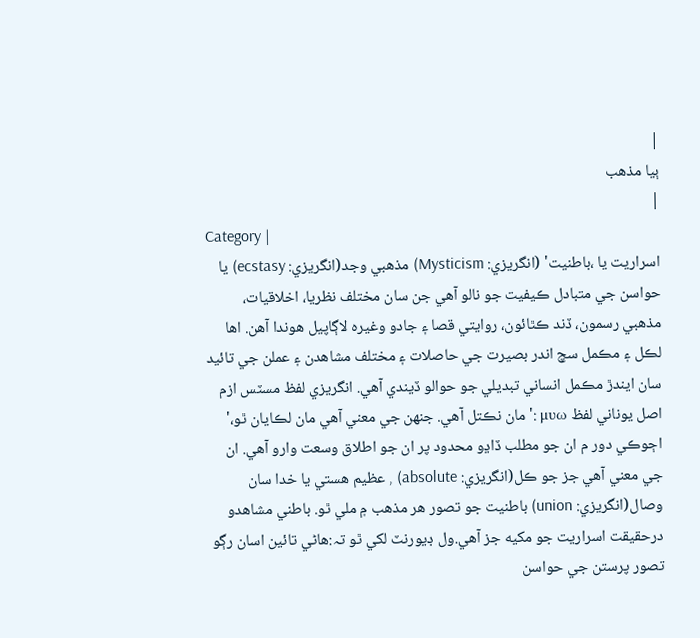|
ٻيا مذھب
|
Category |
اسراريت يا ،باطنيت' (انگريزي: Mysticism) مذھبي وجد(انگريزي: ecstasy) يا حواسن جي متبادل ڪيفيت جو نالو آهي جن سان مختلف نظريا، اخلاقيات، مذھبي رسمون، ڏند ڪٿائون، روايتي قصا ۽ جادو وغيره لاڳاپيل ھوندا آھن. اھا لڪل ۽ مڪمل سچ اندر بصيرت جي حاصلات ۽ مختلف مشاھدن ۽ عملن جي تائيد سان ايندڙ مڪمل انساني تبديلي جو حوالو ڏيندي آھي. انگريزي لفظ مسٽس ازم اصل يوناني لفظ μυω :'مان نڪتل آهي. جنھن جي معني آھي مان لڪايان ٿو،' اڄوڪي دور م ان جو مطلب ڏاڍو محدود پر ان جو اطلاق وسعت وارو آھي. ان جي معني آهي جز جو ڪل(انگريزي: absolute) , عظيم ھستي يا خدا سان وصال(انگريزي: union) باطنيت جو تصور ھر مذھب ۾ ملي ٿو. باطني مشاھدو درحقيقت اسراريت جو مکيه جز آهي.ول ڊيورنٽ لکي ٿو تہ:هاڻي تائين اسان رڳو تصور پرستن جي حواسن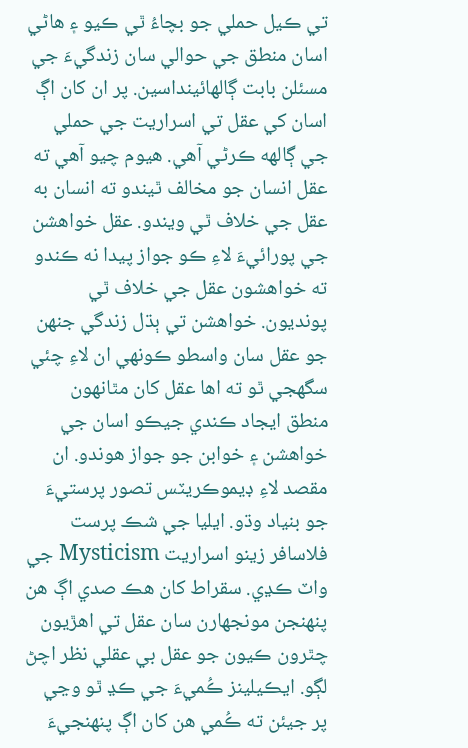تي ڪيل حملي جو بچاءُ ٿي ڪيو ۽ هاڻي اسان منطق جي حوالي سان زندگيءَ جي مسئلن بابت ڳالهائينداسين. پر ان کان اڳ اسان کي عقل تي اسراريت جي حملي جي ڳالهه ڪرڻي آهي. هيوم چيو آهي ته عقل انسان جو مخالف ٿيندو ته انسان به عقل جي خلاف ٿي ويندو. عقل خواهشن جي پورائيءَ لاءِ ڪو جواز پيدا نه ڪندو ته خواهشون عقل جي خلاف ٿي پونديون. خواهشن تي ٻڌل زندگي جنهن جو عقل سان واسطو ڪونهي ان لاءِ چئي سگهجي ٿو ته اها عقل کان مٿانهون منطق ايجاد ڪندي جيڪو اسان جي خواهشن ۽ خوابن جو جواز هوندو. ان مقصد لاءِ ڊيموڪريٽس تصور پرستيءَ جو بنياد وڌو. ايليا جي شڪ پرست فلاسافر زينو اسراريت Mysticism جي واٽ ڪڍي. سقراط کان هڪ صدي اڳ هن پنهنجن مونجهارن سان عقل تي اهڙيون چٿرون ڪيون جو عقل بي عقلي نظر اچڻ لڳو. ايڪيلينز ڪُميءَ جي ڪڍ ٿو وڃي پر جيئن ته ڪُمي هن کان اڳ پنهنجيءَ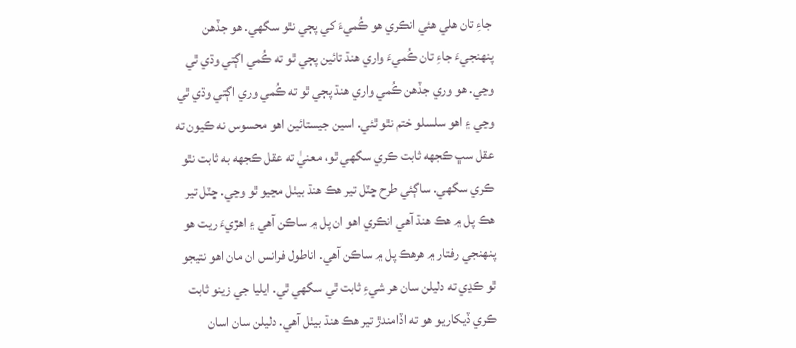جاءِ تان هلي هئي انڪري هو ڪُميءَ کي پڄي نٿو سگهي. هو جڏهن پنهنجيءَ جاءِ تان ڪُميءَ واري هنڌ تائين پڄي ٿو ته ڪُمي اڳتي وڌي ٿي وڃي. هو وري جڏهن ڪُمي واري هنڌ پڄي ٿو ته ڪُمي وري اڳتي وڌي ٿي وڃي ۽ اهو سلسلو ختم نٿو ٿئي. اسين جيستائين اهو محسوس نه ڪيون ته عقل سڀ ڪجهه ثابت ڪري سگهي ٿو، معنيٰ ته عقل ڪجهه به ثابت نٿو ڪري سگهي. ساڳئي طرح ڇٽل تير هڪ هنڌ بيٺل مڃيو ٿو وڃي. ڇٽل تير هڪ پل ۾ هڪ هنڌ آهي انڪري اهو ان پل ۾ ساڪن آهي ۽ اهڙيءَ ريت هو پنهنجي رفتار ۾ هرهڪ پل ۾ ساڪن آهي. اناطول فرانس ان مان اهو نتيجو ٿو ڪڍي ته دليلن سان هر شيءِ ثابت ٿي سگهي ٿي. ايليا جي زينو ثابت ڪري ڏيکاريو هو ته اڏامندڙ تير هڪ هنڌ بيٺل آهي. دليلن سان اسان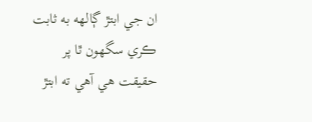ان جي ابتڙ ڳالهه به ثابت ڪري سگهون ٿا پر حقيقت هي آهي ته ابتڙ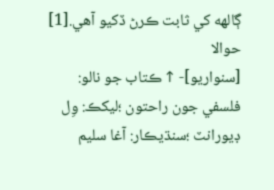ڳالهه کي ثابت ڪرڻ ڏکيو آهي.[1]
حوالا
[سنواريو]- ↑ ڪتاب جو نالو: فلسفي جون راحتون ؛ليکڪ: وِل ڊيورانٽ ؛سنڌيڪار: آغا سليم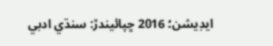ايڊيشن؛ 2016 ڇپائيندڙ: سنڌي ادبي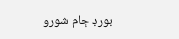بورڊ ڄام شورو